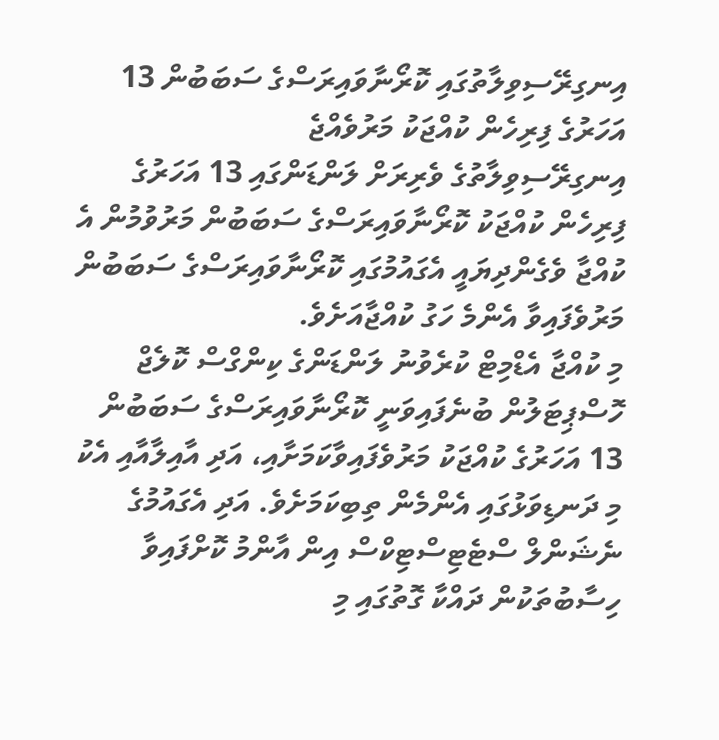އިނގިރޭސިވިލާތުގައި ކޮރޯނާވައިރަސްގެ ސަބަބުން 13 އަހަރުގެ ފިރިހެން ކުއްޖަކު މަރުވެއްޖެ
އިނގިރޭސިވިލާތުގެ ވެރިރަށް ލަންޑަންގައި 13 އަހަރުގެ ފިރިހެން ކުއްޖަކު ކޮރޯނާވައިރަސްގެ ސަބަބުން މަރުވުމުން އެ ކުއްޖާ ވެގެންދިޔައީ އެގައުމުގައި ކޮރޯނާވައިރަސްގެ ސަބަބުން މަރުވެފައިވާ އެންމެ ހަގު ކުއްޖާއަށެވެ.
މި ކުއްޖާ އެޑްމިޓް ކުރެވުނު ލަންޑަންގެ ކިންގްސް ކޮލެޖް ހޮސްޕިޓަލުން ބުނެފައިވަނީ ކޮރޯނާވައިރަސްގެ ސަބަބުން 13 އަހަރުގެ ކުއްޖަކު މަރުވެފައިވާކަމަށާއި، އަދި އާއިލާއާއި އެކު މި ދަނޑިވަޅުގައި އެންމެން ތިބިކަމަށެވެ. އަދި އެގައުމުގެ ނެޝަންލް ސްޓެޓިސްޓިކްސް އިން އާންމު ކޮށްފައިވާ ހިސާބުތަކުން ދައްކާ ގޮތުގައި މި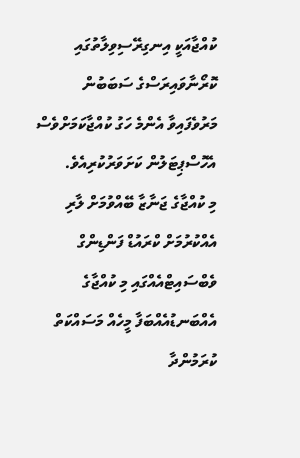ކުއްޖާއަކީ އިނގިރޭސިވިލާތުގައި ކޮރޯނާވައިރަސްގެ ސަބަބުން މަރުވެފައިވާ އެންމެ ހަގު ކުއްޖާކަމަށްވެސް އެހޮސްޕިޓަލުން ކަށަވަރުކުރިއެވެ.
މި ކުއްޖާގެ ޖަނާޒާ ބޭއްވުމަށް ލާރި އެއްކުރުމަށް ކްރައުޑް ފަންޑިންގް ވެބްސައިޓްއެއްގައި މި ކުއްޖާގެ އެއްބަނޑުއެއްބަފާ މީހެއް މަސައްކަތް ކުރަމުންދާ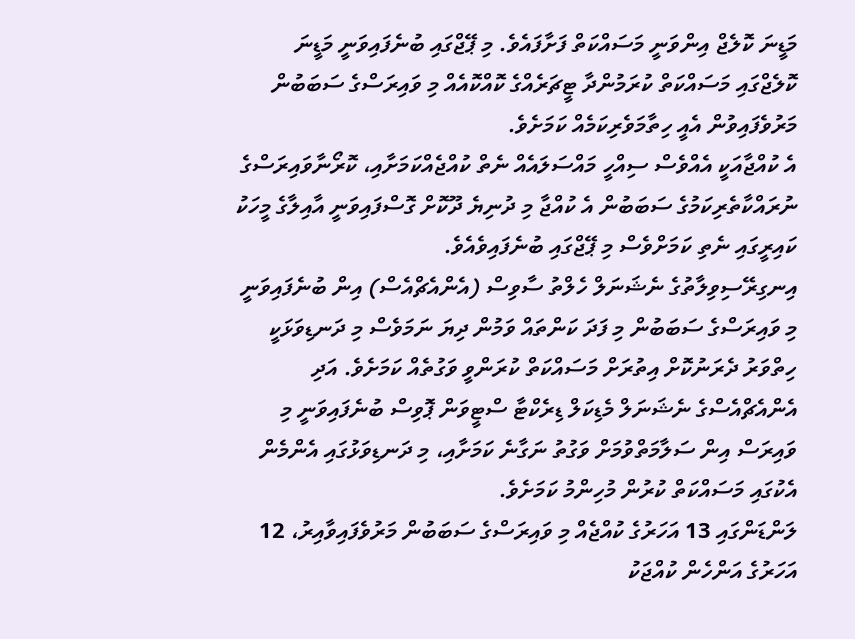މަޑީނަ ކޮލެޖް އިންވަނީ މަސައްކަތް ފަށާފައެވެ. މި ޕޭޖްގައި ބުނެފައިވަނީ މަޑީނަ ކޮލެޖްގައި މަސައްކަތް ކުރަމުންދާ ޓީޗަރެއްގެ ކޮއްކޮއެއް މި ވައިރަސްގެ ސަބަބުން މަރުވެފައިވުން އެއީ ހިތާމަވެރިކަމެއް ކަމަށެވެ.
އެ ކުއްޖާއަކީ އެއްވެސް ސިއްހީ މައްސަލައެއް ނެތް ކުއްޖެއްކަމަށާއި، ކޮރޯނާވައިރަސްގެ ނުރައްކާތެރިކަމުގެ ސަބަބުން އެ ކުއްޖާ މި ދުނިޔެ ދޫކޮށް ގޮސްފައިވަނީ އާއިލާގެ މީހަކު ކައިރީގައި ނެތި ކަމަށްވެސް މި ޕޭޖްގައި ބުނެފައިވެއެވެ.
އިނގިރޭސިވިލާތުގެ ނެޝަނަލް ހެލްތު ސާވިސް (އެންއެޗްއެސް) އިން ބުނެފައިވަނީ މި ވައިރަސްގެ ސަބަބުން މި ފަދަ ކަންތައް ވަމުން ދިޔަ ނަމަވެސް މި ދަނޑިވަޅަކީ ހިތްވަރު ދެރަނުކޮށް އިތުރަށް މަސައްކަތް ކުރަންވީ ވަގުތެއް ކަމަށެވެ. އަދި އެންއެޗްއެސްގެ ނެޝަނަލް މެޑިކަލް ޑިރެކްޓާ ސްޓީވަން ޕޮވިސް ބުނެފައިވަނީ މި ވައިރަސް އިން ސަލާމަތްވުމަށް ވަގުތު ނަގާނެ ކަމަށާއި، މި ދަނޑިވަޅުގައި އެންމެން އެކުގައި މަސައްކަތް ކުރުން މުހިންމު ކަމަށެވެ.
ލަންޑަންގައި 13 އަހަރުގެ ކުއްޖެއް މި ވައިރަސްގެ ސަބަބުން މަރުވެފައިވާއިރު، 12 އަހަރުގެ އަންހެން ކުއްޖަކު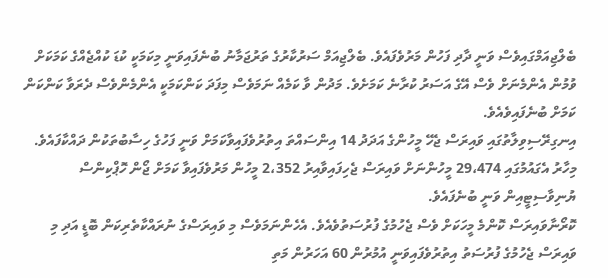ބެލްޖިއަމްގައިވެސް ވަނީ ދާދި ފަހުން މަރުވެފައެވެ. ބެލްޖިއަމް ސަރުކާރުގެ ތަރުޖަމާނު ބުނެފައިވަނީ މިކަމަކީ ކުޑަ ކުއްޖެއްގެ ކަމަކަށް ވުމުން އެންމެނަށް ވެސް އޭގެ އަސަރު ކުރާނެ ކަމަށެވެ. މަދުން ވާ ކަމެއް ނަމަވެސް މިފަދަ ކަންކަމަކީ އެންމެންވެސް ދެރަވާ ކަންކަން ކަމަށް ބުނެފައިވެއެވެ.
އިނގިރޭސިވިލާތުގައި ވައިރަސް ޖެހޭ މީހުންގެ އަދަދު 14 އިންސައްތަ އިތުރުވެފައިވާކަމަށް ވަނީ ފަހުގެ ހިސާބުތަކުން ދައްކާފައެވެ. މިހާރު އެގައުމުގައި 29،474 މީހުންނަށް ވައިރަސް ޖެހިފައިވާއިރު 2،352 މީހުން މަރުވެފައިވާ ކަމަށް ޖޯން ހޮޕްކިންސް ޔުނިވާސިޓީއިން ވަނީ ބުނެފައެވެ.
ކޮރޯނާވައިރަސް ކޮންމެ މީހަކަށް ވެސް ޖެހުމުގެ ފުރުސަތުވެއެވެ. އެހެންނަމަވެސް މި ވައިރަސްގެ ނުރައްކާތެރިކަން ބޮޑީ އަދި މި ވައިރަސް ޖެހުމުގެ ފުރުސަތު އިތުރުވެފައިވަނީ އުމުރުން 60 އަހަރުން މަތި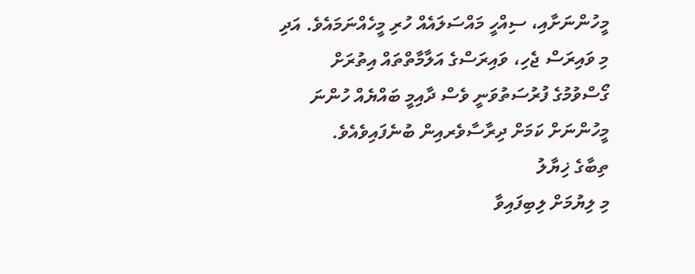މީހުންނަށާއި، ސިއްހީ މައްސަލައެއް ހުރި މީހެއްނަމައެވެ. އަދި މި ވައިރަސް ޖެހި، ވައިރަސްގެ އަލާމާތްތައް އިތުރަށް ގޯސްވުމުގެ ފުރުސަތުވަނީ ވެސް ދާއިމީ ބައްޔެއް ހުންނަ މީހުންނަށް ކަމަށް ދިރާސާވެރއިން ބުނެފައިވެއެވެ.
ތިބާގެ ޚިޔާލު
މި ލިޔުމަށް ލިބިފައިވާ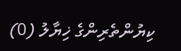ކިޔުންތެރިންގެ ޚިޔާލު (0)